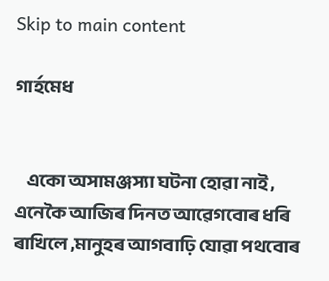Skip to main content

গাৰ্হমেধ


    একো অসামঞ্জস্যা ঘটনা হোৱা নাই , এনেকৈ আজিৰ দিনত আৱেগবোৰ ধৰি ৰাখিলে ,মানুহৰ আগবাঢ়ি যোৱা পথবোৰ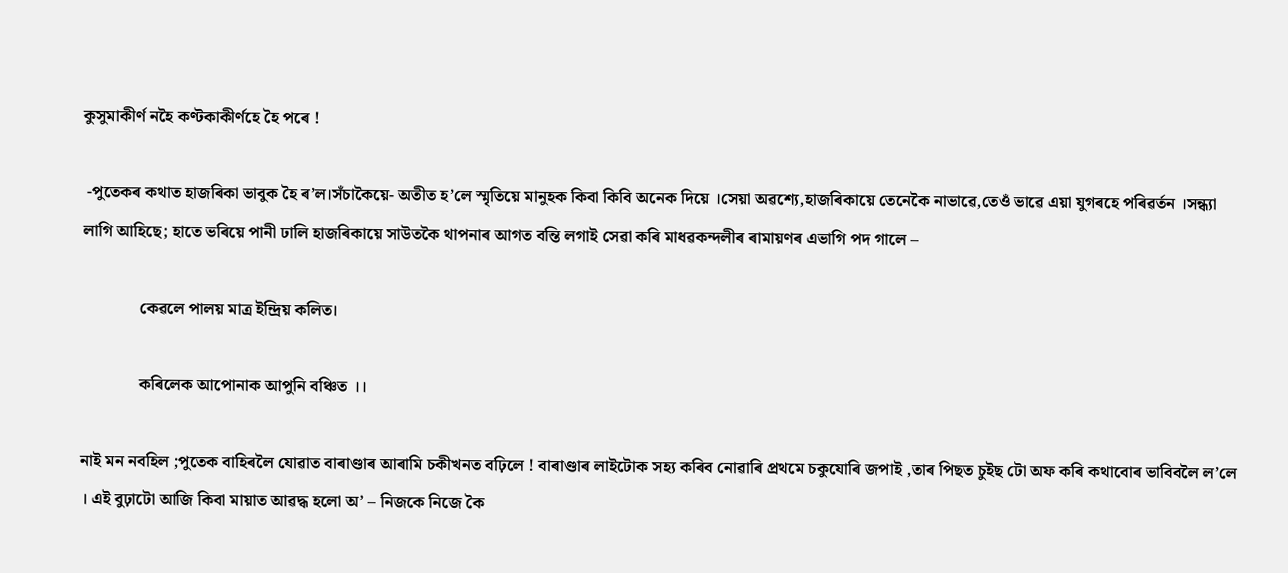কুসুমাকীৰ্ণ নহৈ কণ্টকাকীৰ্ণহে হৈ পৰে !

 -পুতেকৰ কথাত হাজৰিকা ভাবুক হৈ ৰ’ল।সঁচাকৈয়ে- অতীত হ’লে স্মৃতিয়ে মানুহক কিবা কিবি অনেক দিয়ে ।সেয়া অৱশ্যে,হাজৰিকায়ে তেনেকৈ নাভাৱে,তেওঁ ভাৱে এয়া যুগৰহে পৰিৱৰ্তন ।সন্ধ্যা লাগি আহিছে; হাতে ভৰিয়ে পানী ঢালি হাজৰিকায়ে সাউতকৈ থাপনাৰ আগত বন্তি লগাই সেৱা কৰি মাধৱকন্দলীৰ ৰামায়ণৰ এভাগি পদ গালে –

              কেৱলে পালয় মাত্র ইন্দ্রিয় কলিত।

              কৰিলেক আপোনাক আপুনি বঞ্চিত ।।

নাই মন নবহিল ;পুতেক বাহিৰলৈ যোৱাত বাৰাণ্ডাৰ আৰামি চকীখনত বঢ়িলে ! বাৰাণ্ডাৰ লাইটোক সহ্য কৰিব নোৱাৰি প্রথমে চকুযোৰি জপাই ,তাৰ পিছত চুইছ টো অফ কৰি কথাবোৰ ভাবিবলৈ ল’লে । এই বুঢ়াটো আজি কিবা মায়াত আৱদ্ধ হলো অ’ – নিজকে নিজে কৈ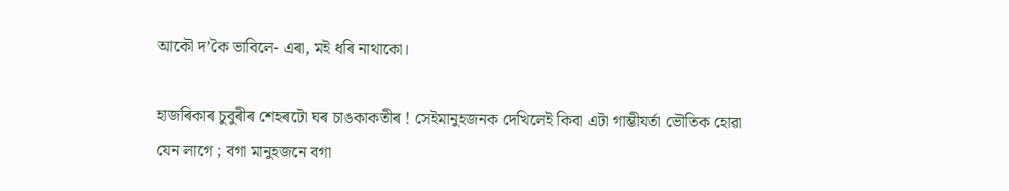আকৌ দ’কৈ ভাবিলে- এৰা, মই ধৰি নাথাকো।

হাজৰিকাৰ চুবুৰীৰ শেহৰটো ঘৰ চাঙকাকতীৰ ! সেইমানুহজনক দেখিলেই কিবা এটা গাম্ভীযৰ্তা ভৌতিক হোৱা যেন লাগে ; বগা মানুহজনে বগা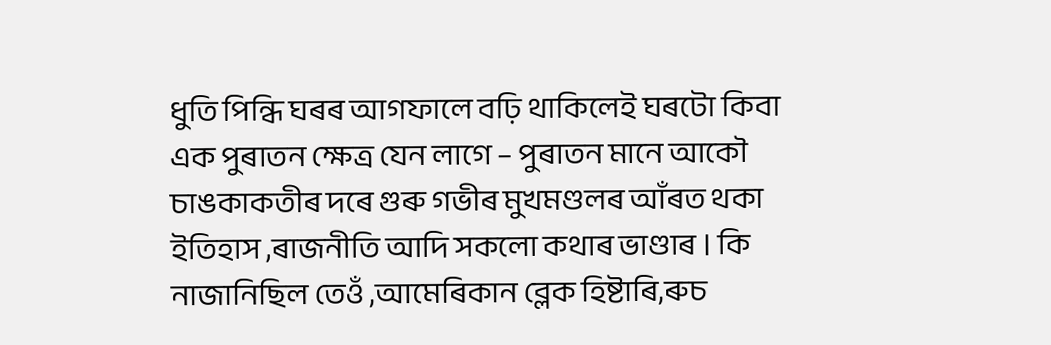ধুতি পিন্ধি ঘৰৰ আগফালে বঢ়ি থাকিলেই ঘৰটো কিবা এক পুৰাতন ক্ষেত্র যেন লাগে – পুৰাতন মানে আকৌ চাঙকাকতীৰ দৰে গুৰু গভীৰ মুখমণ্ডলৰ আঁৰত থকা ইতিহাস ,ৰাজনীতি আদি সকলো কথাৰ ভাণ্ডাৰ । কি নাজানিছিল তেওঁ ,আমেৰিকান ব্লেক হিষ্টাৰি,ৰুচ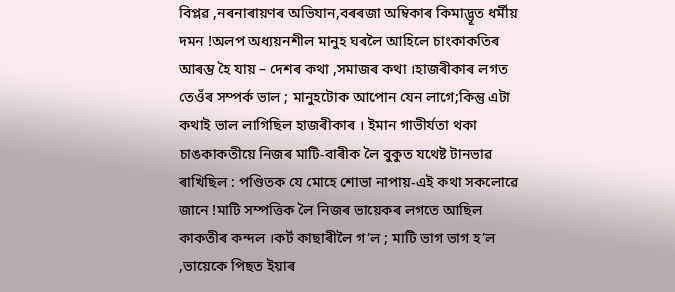বিপ্লৱ ,নৰনাৰায়ণৰ অভিযান,বৰৰজা অম্বিকাৰ কিমাদ্ভূত ধৰ্মীয় দমন !অলপ অধ্যয়নশীল মানুহ ঘৰলৈ আহিলে চাংকাকতিৰ আৰম্ভ হৈ যায় – দেশৰ কথা ,সমাজৰ কথা ।হাজৰীকাৰ লগত তেওঁৰ সম্পৰ্ক ভাল ; মানুহটোক আপোন যেন লাগে;কিন্তু এটা কথাই ভাল লাগিছিল হাজৰীকাৰ । ইমান গাভীৰ্যতা থকা চাঙকাকতীয়ে নিজৰ মাটি-বাৰীক লৈ বুকুত যথেষ্ট টানভাৱ ৰাখিছিল : পণ্ডিতক যে মোহে শোভা নাপায়-এই কথা সকলোৱে জানে !মাটি সম্পত্তিক লৈ নিজৰ ভায়েকৰ লগতে আছিল কাকতীৰ কন্দল ।কৰ্ট কাছাৰীলৈ গ’ল ; মাটি ভাগ ভাগ হ’ল ,ভায়েকে পিছত ইয়াৰ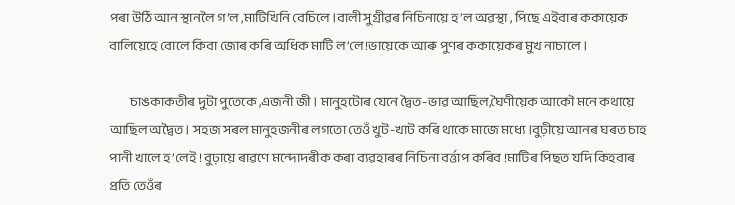পৰা উঠি আন স্থানলৈ গ’ল ,মাটিখিনি বেচিলে ।বালী সুগ্রীৱৰ নিচিনায়ে হ’ল অৱস্থা , পিছে এইবাৰ ককায়েক বালিয়েহে বোলে কিবা জোৰ কৰি অধিক মাটি ল’লে !ভায়েকে আৰু পুণৰ ককায়েকৰ মুখ নাচালে ।

         চাঙকাকতীৰ দুটা পুতেকে ,এজনী জী । মানুহটোৰ যেনে দ্বৈত-ভাৱ আছিল,ঘৈণীয়েক আকৌ মনে কথায়ে আছিল অদ্বৈত। সহজ সৰল মানুহজনীৰ লগতো তেওঁ খুট-খাট কৰি থাকে মাজে মধ্যে ।বুঢ়ীয়ে আনৰ ঘৰত চাহ পানী খালে হ’লেই ! বুঢ়ায়ে ৰাৱণে মন্দোদৰীক কৰা ব্যৱহাৰৰ নিচিনা বৰ্ত্তাপ কৰিব !মাটিৰ পিছত যদি কিহবাৰ প্রতি তেওঁৰ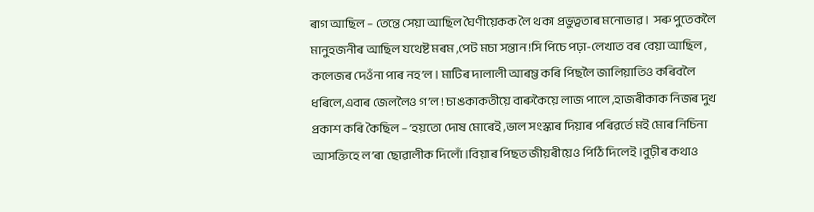ৰাগ আছিল – তেন্তে সেয়া আছিল ঘৈণীয়েকক লৈ থকা প্রভুত্বতাৰ মনোভাৱ ।  সৰু পুতেকলৈ মানুহজনীৰ আছিল যথেষ্ট মৰম ,পেট মচা সন্তান !সি পিচে পঢ়া-লেখাত বৰ বেয়া আছিল , কলেজৰ দেওঁনা পাৰ নহ’ল । মাটিৰ দালালী আৰম্ভ কৰি পিছলৈ জালিয়াতিও কৰিবলৈ ধৰিলে,এবাৰ জেললৈও গ’ল ! চাঙকাকতীয়ে বাৰুকৈয়ে লাজ পালে ,হাজৰীকাক নিজৰ দুখ প্রকাশ কৰি কৈছিল – ‘হয়তো দোষ মোৰেই ,ভাল সংস্কাৰ দিয়াৰ পৰিৱৰ্তে মই মোৰ নিচিনা আসক্তিহে ল’ৰা ছোৱালীক দিলোঁ ।বিয়াৰ পিছত জীয়ৰীয়েও পিঠি দিলেই ।বুঢ়ীৰ কথাও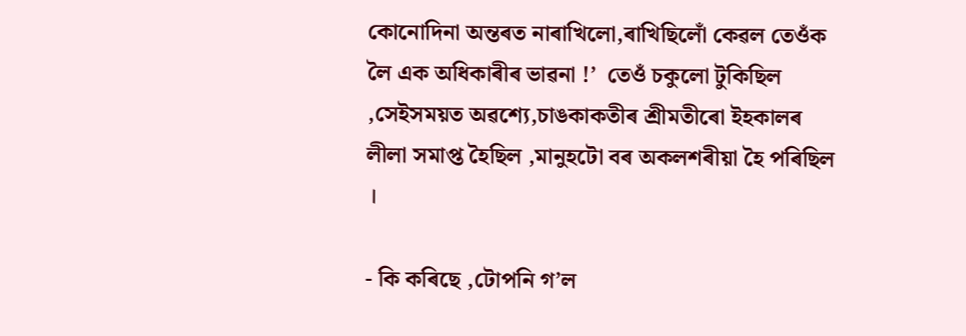কোনোদিনা অন্তৰত নাৰাখিলো,ৰাখিছিলোঁ কেৱল তেওঁক লৈ এক অধিকাৰীৰ ভাৱনা !’  তেওঁ চকুলো টুকিছিল ,সেইসময়ত অৱশ্যে,চাঙকাকতীৰ শ্রীমতীৰো ইহকালৰ লীলা সমাপ্ত হৈছিল ,মানুহটো বৰ অকলশৰীয়া হৈ পৰিছিল ।

- কি কৰিছে ,টোপনি গ’ল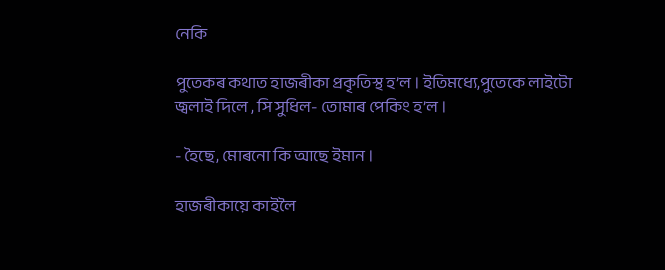নেকি

পুতেকৰ কথাত হাজৰীকা প্রকৃতিস্থ হ’ল । ইতিমধ্যে,পুতেকে লাইটো জ্বলাই দিলে , সি সুধিল- তোমাৰ পেকিং হ’ল ।

- হৈছে, মোৰনো কি আছে ইমান ।

হাজৰীকায়ে কাইলৈ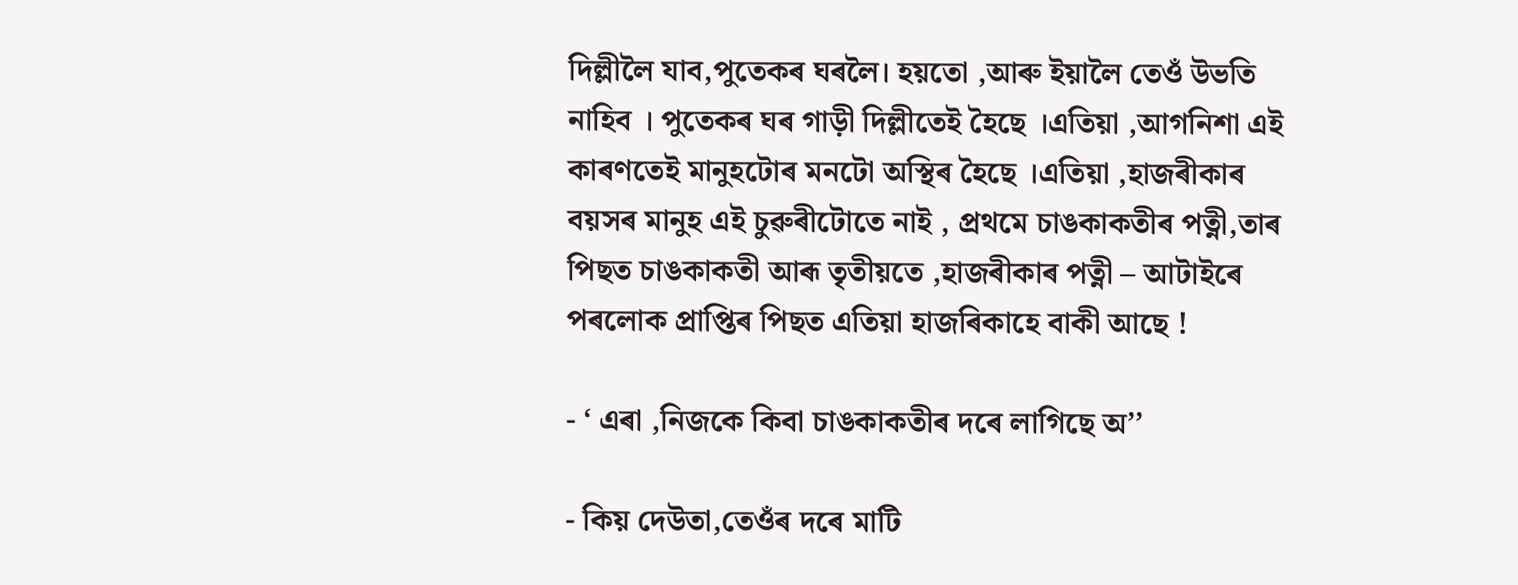দিল্লীলৈ যাব,পুতেকৰ ঘৰলৈ। হয়তো ,আৰু ইয়ালৈ তেওঁ উভতি নাহিব । পুতেকৰ ঘৰ গাড়ী দিল্লীতেই হৈছে ।এতিয়া ,আগনিশা এই কাৰণতেই মানুহটোৰ মনটো অস্থিৰ হৈছে ।এতিয়া ,হাজৰীকাৰ বয়সৰ মানুহ এই চুৱুৰীটোতে নাই , প্রথমে চাঙকাকতীৰ পত্নী,তাৰ পিছত চাঙকাকতী আৰূ তৃতীয়তে ,হাজৰীকাৰ পত্নী – আটাইৰে পৰলোক প্রাপ্তিৰ পিছত এতিয়া হাজৰিকাহে বাকী আছে !

- ‘ এৰা ,নিজকে কিবা চাঙকাকতীৰ দৰে লাগিছে অ’’

- কিয় দেউতা,তেওঁৰ দৰে মাটি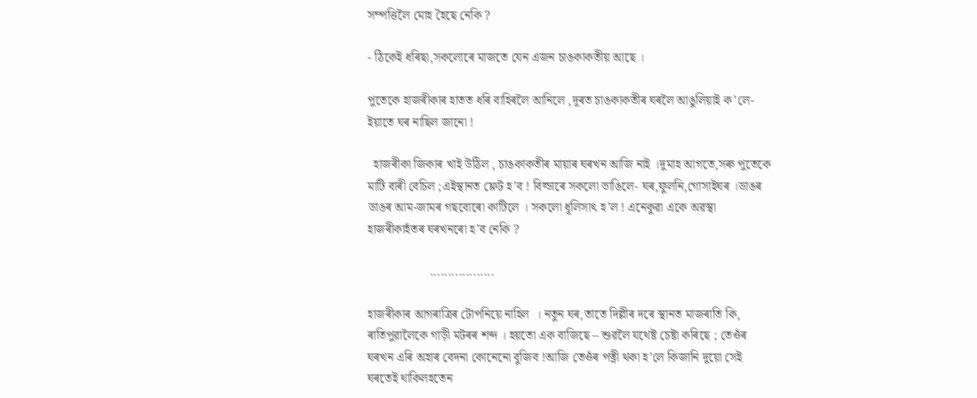সম্পত্তিলৈ মোহ হৈছে নেকি ?

- ঠিকেই ধৰিছা,সকলোৰে মাজতে যেন এজন চাঙকাকতীয় আছে ।

পুতেকে হাজৰীকাৰ হাতত ধৰি বাহিৰলৈ আনিলে ,দূৰত চাঙকাকতীৰ ঘৰলৈ আঙুলিয়াই ক’লে- ইয়াতে ঘৰ নাছিল জানো !

  হাজৰীকা জিকাৰ খাই উঠিল , চাঙকাকতীৰ মায়াৰ ঘৰখন আজি নাই ।দুমাহ আগতে,সৰু পুতেকে মাটি বাৰী বেচিল ;এইস্থানত ফ্লেট হ’ব ! বিল্ডাৰে সকলো ভাঙিলে- ঘৰ,ফুলনি,গোসাইঘৰ ।ডাঙৰ ডাঙৰ আম-জামৰ গছবোৰো কাটিলে । সকলো ধূলিসাৎ হ’ল ! এনেকুৱা একে অৱস্থা হাজৰীকাহঁতৰ ঘৰখনৰো হ’ব নেকি ?

                    ..................

হাজৰীকাৰ আগৰাত্রিৰ টোপনিয়ে নাহিল  । নতুন ঘৰ,তাতে দিল্লীৰ দৰে স্থানত মাজৰাতি কি, ৰাতিপুৱালৈকে গাড়ী মটৰৰ শব্দ । হয়তো এক বাজিছে – শুৱলৈ যথেষ্ট চেষ্টা কৰিছে ; তেওঁৰ ঘৰখন এৰি অহাৰ বেদনা কোনেনো বুজিব !আজি তেওঁৰ পত্নী থকা হ’লে কিজানি দুয়ো সেই ঘৰতেই থাকিলহতেন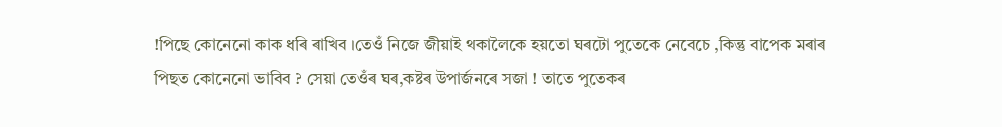!পিছে কোনেনো কাক ধৰি ৰাখিব ।তেওঁ নিজে জীয়াই থকালৈকে হয়তো ঘৰটো পুতেকে নেবেচে ,কিন্তু বাপেক মৰাৰ পিছত কোনেনো ভাবিব ? সেয়া তেওঁৰ ঘৰ,কষ্টৰ উপাৰ্জনৰে সজা ! তাতে পুতেকৰ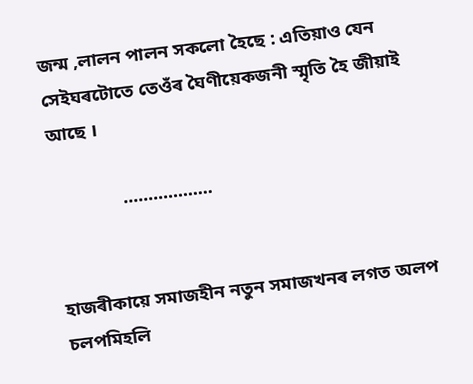জন্ম ,লালন পালন সকলো হৈছে : এতিয়াও যেন সেইঘৰটোতে তেওঁৰ ঘৈণীয়েকজনী স্মৃতি হৈ জীয়াই আছে ।

               ..................


হাজৰীকায়ে সমাজহীন নতুন সমাজখনৰ লগত অলপ চলপমিহলি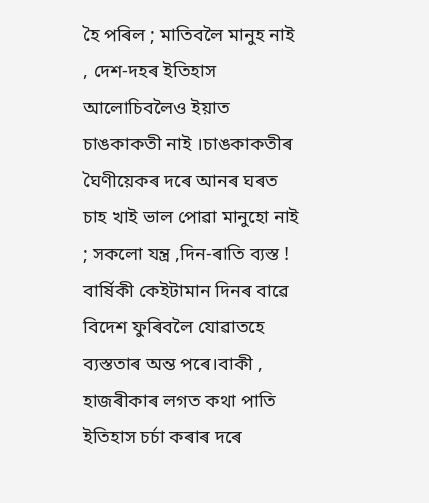হৈ পৰিল ; মাতিবলৈ মানুহ নাই , দেশ-দহৰ ইতিহাস আলোচিবলৈও ইয়াত চাঙকাকতী নাই ।চাঙকাকতীৰ ঘৈণীয়েকৰ দৰে আনৰ ঘৰত চাহ খাই ভাল পোৱা মানুহো নাই ; সকলো যন্ত্র ,দিন-ৰাতি ব্যস্ত ! বাৰ্ষিকী কেইটামান দিনৰ বাৱে বিদেশ ফুৰিবলৈ যোৱাতহে ব্যস্ততাৰ অন্ত পৰে।বাকী , হাজৰীকাৰ লগত কথা পাতি ইতিহাস চৰ্চা কৰাৰ দৰে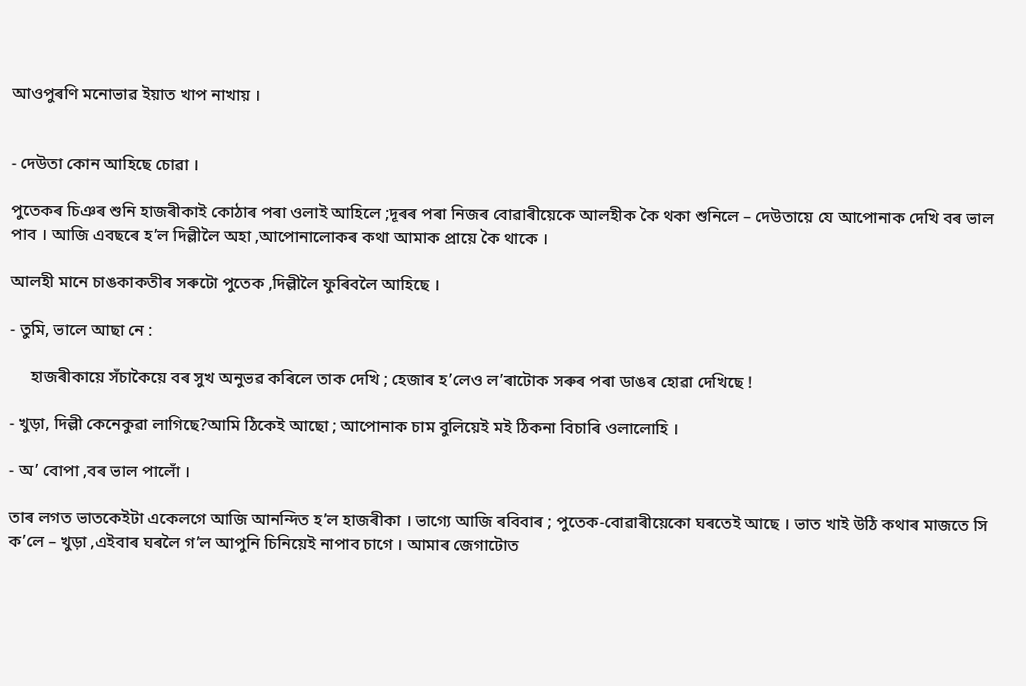আওপুৰণি মনোভাৱ ইয়াত খাপ নাখায় ।


- দেউতা কোন আহিছে চোৱা ।

পুতেকৰ চিঞৰ শুনি হাজৰীকাই কোঠাৰ পৰা ওলাই আহিলে ;দূৰৰ পৰা নিজৰ বোৱাৰীয়েকে আলহীক কৈ থকা শুনিলে – দেউতায়ে যে আপোনাক দেখি বৰ ভাল পাব । আজি এবছৰে হ’ল দিল্লীলৈ অহা ,আপোনালোকৰ কথা আমাক প্রায়ে কৈ থাকে ।

আলহী মানে চাঙকাকতীৰ সৰুটো পুতেক ,দিল্লীলৈ ফুৰিবলৈ আহিছে ।

- তুমি, ভালে আছা নে :

     হাজৰীকায়ে সঁচাকৈয়ে বৰ সুখ অনুভৱ কৰিলে তাক দেখি ; হেজাৰ হ’লেও ল’ৰাটোক সৰুৰ পৰা ডাঙৰ হোৱা দেখিছে !

- খুড়া, দিল্লী কেনেকুৱা লাগিছে?আমি ঠিকেই আছো ; আপোনাক চাম বুলিয়েই মই ঠিকনা বিচাৰি ওলালোহি ।

- অ’ বোপা ,বৰ ভাল পালোঁ ।

তাৰ লগত ভাতকেইটা একেলগে আজি আনন্দিত হ’ল হাজৰীকা । ভাগ্যে আজি ৰবিবাৰ ; পুতেক-বোৱাৰীয়েকো ঘৰতেই আছে । ভাত খাই উঠি কথাৰ মাজতে সি ক’লে – খুড়া ,এইবাৰ ঘৰলৈ গ’ল আপুনি চিনিয়েই নাপাব চাগে । আমাৰ জেগাটোত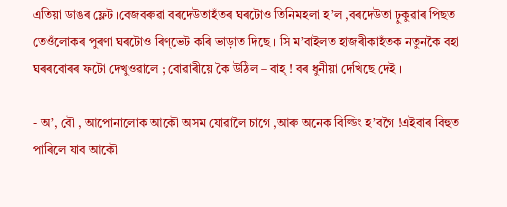এতিয়া ডাঙৰ ফ্লেট ।বেজবৰুৱা বৰদেউতাহঁতৰ ঘৰটোও তিনিমহলা হ’ল ,বৰদেউতা ঢ়ুকুৱাৰ পিছত তেওঁলোকৰ পুৰণা ঘৰটোও ৰিণ্ভেট কৰি ভাড়াত দিছে । সি ম’বাইলত হাজৰীকাহঁতক নতুনকৈ বহা ঘৰৰবোৰৰ ফটো দেখুওৱালে ; বোৱাৰীয়ে কৈ উঠিল – বাহ্ ! বৰ ধুনীয়া দেখিছে দেই ।

- অ’, বৌ , আপোনালোক আকৌ অসম যোৱালৈ চাগে ,আৰু অনেক বিল্ডিং হ’বগৈ !এইবাৰ বিহুত পাৰিলে যাব আকৌ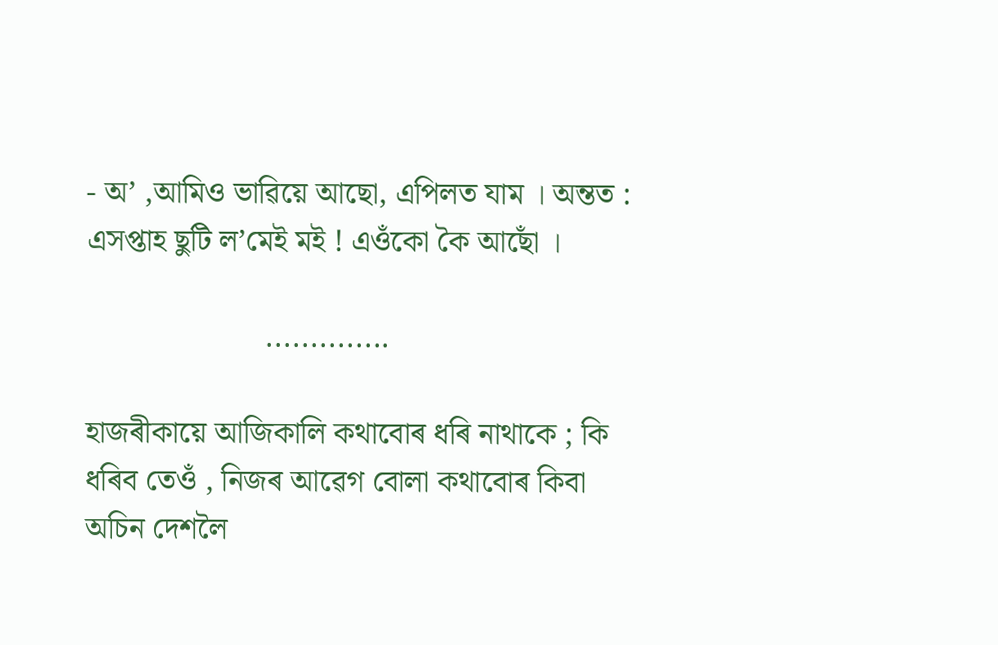- অ’ ,আমিও ভাৱিয়ে আছো, এপিলত যাম । অন্তত : এসপ্তাহ ছুটি ল’মেই মই ! এওঁকো কৈ আছোঁ ।

                       ..............

হাজৰীকায়ে আজিকালি কথাবোৰ ধৰি নাথাকে ; কি ধৰিব তেওঁ , নিজৰ আৱেগ বোলা কথাবোৰ কিবা অচিন দেশলৈ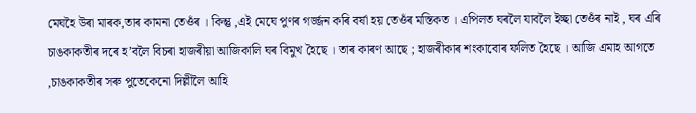মেঘহৈ উৰা মাৰক,তাৰ কামনা তেওঁৰ । কিন্তু ,এই মেঘে পুণৰ গৰ্জ্জন কৰি বৰ্ষা হয় তেওঁৰ মস্তিকত । এপিলত ঘৰলৈ যাবলৈ ইচ্ছা তেওঁৰ নাই , ঘৰ এৰি চাঙকাকতীৰ দৰে হ’বলৈ বিচৰা হাজৰীয়া আজিকালি ঘৰ বিমুখ হৈছে । তাৰ কাৰণ আছে ; হাজৰীকাৰ শংকাবোৰ ফলিত হৈছে । আজি এমাহ আগতে ,চাঙকাকতীৰ সৰু পুতেকেনো দিল্লীলৈ আহি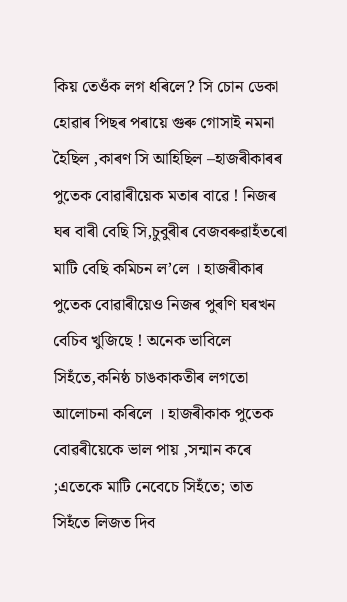কিয় তেওঁক লগ ধৰিলে? সি চোন ডেকা হোৱাৰ পিছৰ পৰায়ে গুৰু গোসাই নমনা হৈছিল ,কাৰণ সি আহিছিল –হাজৰীকাৰৰ পুতেক বোৱাৰীয়েক মতাৰ বাৱে ! নিজৰ ঘৰ বাৰী বেছি সি,চুবুৰীৰ বেজবৰুৱাহঁতৰো মাটি বেছি কমিচন ল’লে । হাজৰীকাৰ পুতেক বোৱাৰীয়েও নিজৰ পুৰণি ঘৰখন বেচিব খুজিছে ! অনেক ভাবিলে সিহঁতে,কনিষ্ঠ চাঙকাকতীৰ লগতো আলোচনা কৰিলে । হাজৰীকাক পুতেক বোৱৰীয়েকে ভাল পায় ,সন্মান কৰে ;এতেকে মাটি নেবেচে সিহঁতে; তাত সিহঁতে লিজত দিব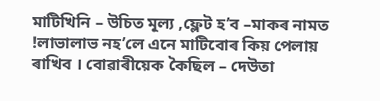মাটিখিনি – উচিত মূল্য ,ফ্লেট হ’ব –মাকৰ নামত !লাভালাভ নহ’লে এনে মাটিবোৰ কিয় পেলায় ৰাখিব । বোৱাৰীয়েক কৈছিল – দেউতা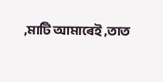,মাটি আমাৰেই ,তাত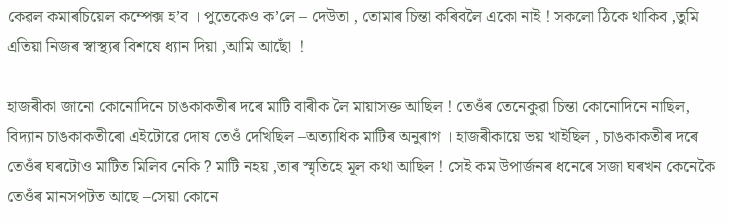কেৱল কমাৰচিয়েল কম্পেক্স হ’ব । পুতেকেও ক’লে – দেউতা , তোমাৰ চিন্তা কৰিবলৈ একো নাই ! সকলো ঠিকে থাকিব ,তুমি এতিয়া নিজৰ স্বাস্থ্যৰ বিশষে ধ্যান দিয়া ,আমি আছোঁ  !

হাজৰীকা জানো কোনোদিনে চাঙকাকতীৰ দৰে মাটি বাৰীক লৈ মায়াসক্ত আছিল ! তেওঁৰ তেনেকুৱা চিন্তা কোনোদিনে নাছিল, বিদ্যান চাঙকাকতীৰো এইটোৱে দোষ তেওঁ দেখিছিল –অত্যাধিক মাটিৰ অনুৰাগ । হাজৰীকায়ে ভয় খাইছিল , চাঙকাকতীৰ দৰে তেওঁৰ ঘৰটোও মাটিত মিলিব নেকি ? মাটি নহয় ,তাৰ স্মৃতিহে মূল কথা আছিল ! সেই কম উপাৰ্জনৰ ধনেৰে সজা ঘৰখন কেনেকৈ তেওঁৰ মানসপটত আছে –সেয়া কোনে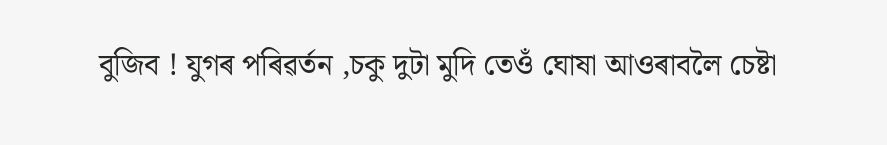বুজিব ! যুগৰ পৰিৱৰ্তন ,চকু দুটা মুদি তেওঁ ঘোষা আওৰাবলৈ চেষ্টা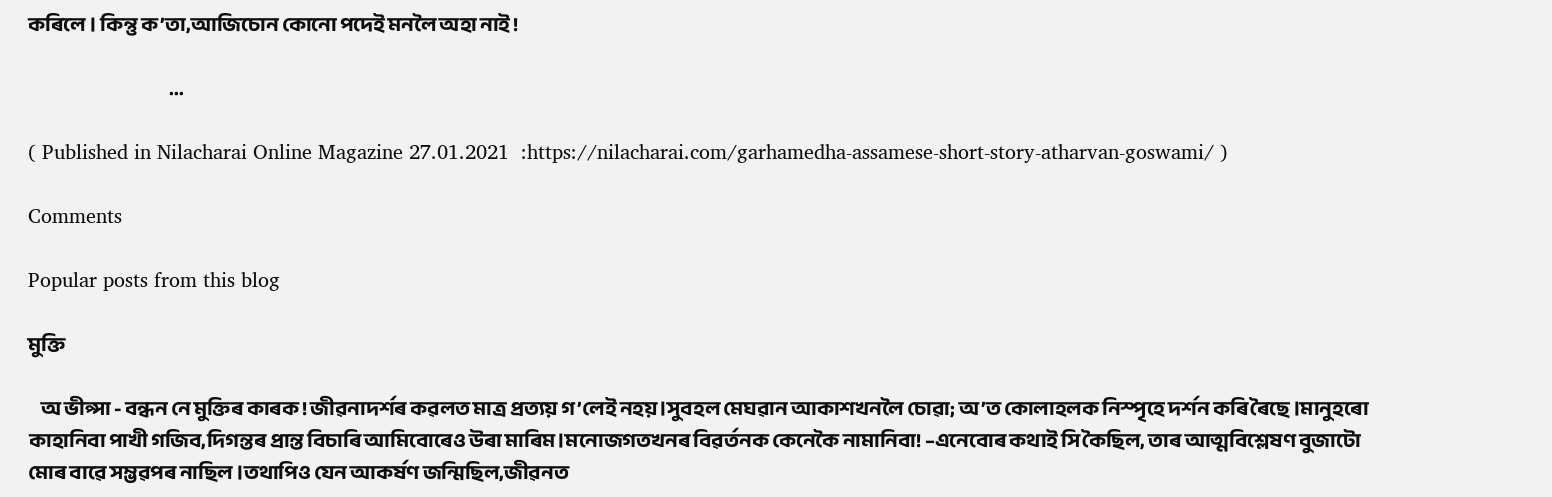কৰিলে । কিন্তু ক’তা,আজিচোন কোনো পদেই মনলৈ অহা নাই !

                                           ...

( Published in Nilacharai Online Magazine 27.01.2021  :https://nilacharai.com/garhamedha-assamese-short-story-atharvan-goswami/ )

Comments

Popular posts from this blog

মুক্তি

    অ ভীপ্সা - বন্ধন নে মুক্তিৰ কাৰক ! জীৱনাদৰ্শৰ কৱলত মাত্র প্রত্যয় গ’লেই নহয়।সুবহল মেঘৱান আকাশখনলৈ চোৱা; অ’ত কোলাহলক নিস্পৃহে দৰ্শন কৰি ৰৈছে ।মানুহৰো কাহানিবা পাখী গজিব,দিগন্তৰ প্রান্ত বিচাৰি আমিবোৰেও উৰা মাৰিম।মনোজগতখনৰ বিৱৰ্তনক কেনেকৈ নামানিবা! –এনেবোৰ কথাই সি কৈছিল, তাৰ আত্মবিশ্লেষণ বুজাটো মোৰ বাৱে সম্ভৱপৰ নাছিল ।তথাপিও যেন আকৰ্ষণ জন্মিছিল,জীৱনত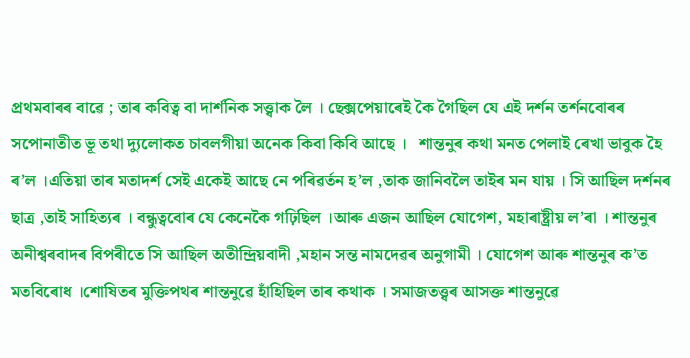প্রথমবাৰৰ বাৱে ; তাৰ কবিত্ব বা দাৰ্শনিক সত্ত্বাক লৈ । ছেক্সপেয়াৰেই কৈ গৈছিল যে এই দৰ্শন তৰ্শনবোৰৰ সপোনাতীত ভূ তথা দ্যুলোকত চাবলগীয়া অনেক কিবা কিবি আছে ।   শান্তনুৰ কথা মনত পেলাই ৰেখা ভাবুক হৈ ৰ’ল ।এতিয়া তাৰ মতাদৰ্শ সেই একেই আছে নে পৰিৱৰ্তন হ’ল ,তাক জানিবলৈ তাইৰ মন যায় । সি আছিল দৰ্শনৰ ছাত্র ,তাই সাহিত্যৰ । বন্ধুত্ববোৰ যে কেনেকৈ গঢ়িছিল ।আৰু এজন আছিল যোগেশ, মহাৰাষ্ট্রীয় ল’ৰা । শান্তনুৰ অনীশ্বৰবাদৰ বিপৰীতে সি আছিল অতীন্দ্রিয়বাদী ,মহান সন্ত নামদেৱৰ অনুগামী । যোগেশ আৰু শান্তনুৰ ক’ত মতবিৰোধ ।শোষিতৰ মুক্তিপথৰ শান্তনুৱে হাঁহিছিল তাৰ কথাক । সমাজতত্ত্বৰ আসক্ত শান্তনুৱে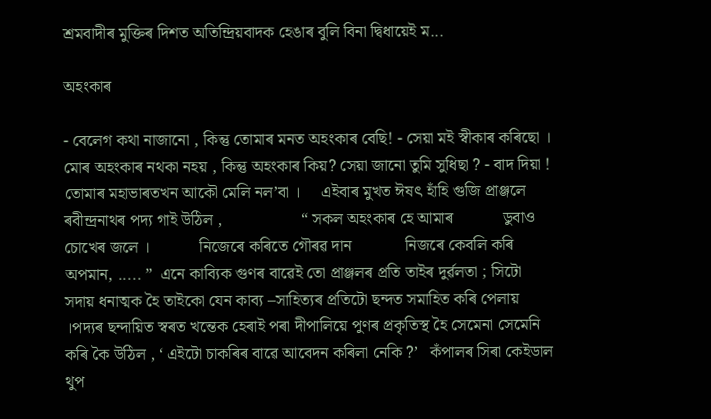শ্রমবাদীৰ মুক্তিৰ দিশত অতিন্দ্রিয়বাদক হেঙাৰ বুলি বিনা দ্বিধায়েই ম...

অহংকাৰ

- বেলেগ কথা নাজানো , কিন্তু তোমাৰ মনত অহংকাৰ বেছি! - সেয়া মই স্বীকাৰ কৰিছো । মোৰ অহংকাৰ নথকা নহয় , কিন্তু অহংকাৰ কিয়? সেয়া জানো তুমি সুধিছা ? - বাদ দিয়া ! তোমাৰ মহাভাৰতখন আকৌ মেলি নল’বা ।     এইবাৰ মুখত ঈষৎ হাঁহি গুজি প্রাঞ্জলে ৰবীন্দ্রনাথৰ পদ্য গাই উঠিল ,                   “ সকল অহংকাৰ হে আমাৰ            ডুবাও চোখেৰ জলে ।            নিজেৰে কৰিতে গৌৰৱ দান             নিজৰে কেবলি কৰি অপমান, ..... ”  এনে কাব্যিক গুণৰ বাৱেই তো প্রাঞ্জলৰ প্রতি তাইৰ দুৰ্ৱলতা ; সিটো সদায় ধনাত্মক হৈ তাইকো যেন কাব্য –সাহিত্যৰ প্রতিটো ছন্দত সমাহিত কৰি পেলায় ।পদ্যৰ ছন্দায়িত স্বৰত খন্তেক হেৰাই পৰা দীপালিয়ে পুণৰ প্রকৃতিস্থ হৈ সেমেনা সেমেনি কৰি কৈ উঠিল , ‘ এইটো চাকৰিৰ বাৱে আবেদন কৰিলা নেকি ?’   কঁপালৰ সিৰা কেইডাল থুপ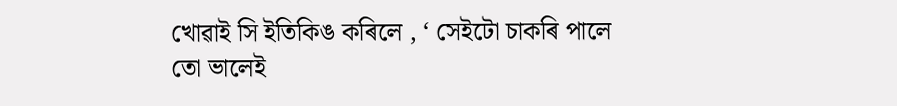খোৱাই সি ইতিকিঙ কৰিলে , ‘ সেইটো চাকৰি পালে তো ভালেই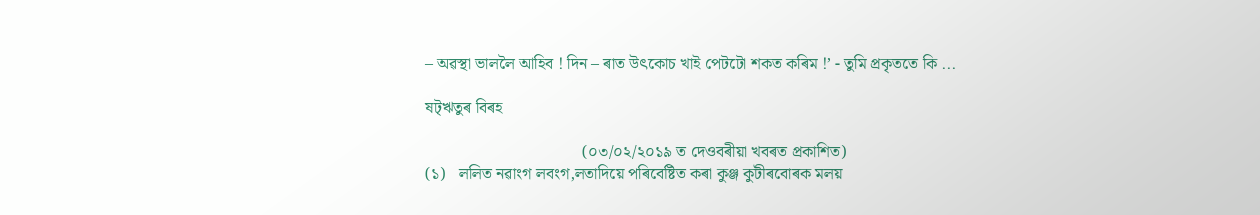– অৱস্থা ভাললৈ আহিব ! দিন – ৰাত উৎকোচ খাই পেটটো শকত কৰিম !’ - তুমি প্রকৃততে কি ...

ষট্ঋতুৰ বিৰহ

                                      (০৩/০২/২০১৯ ত দেওবৰীয়া খবৰত প্রকাশিত)                                                                                                                 (১)   ললিত নৱাংগ লবংগ,লতাদিয়ে পৰিবেষ্টিত কৰা কুঞ্জ কুটীৰবোৰক মলয়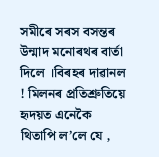সমীৰে সৰস বসন্তৰ উন্মাদ মনোৰথৰ বাৰ্তা দিলে ।বিৰহৰ দাৱানল ! মিলনৰ প্রতিশ্রুতিয়ে হৃদয়ত এনেকৈ থিতাপি ল’লে যে ,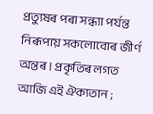প্রত্যুষৰ পৰা সন্ধ্যা পৰ্যন্ত নিৰূপায় সকলোবোৰ জীৰ্ণ অন্তৰ । প্রকৃতিৰ লগত আজি এই ঐক্যতান ;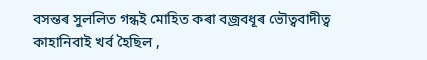বসন্তৰ সুললিত গন্ধই মোহিত কৰা বজ্রবধূৰ ভৌত্ববাদীত্ব কাহানিবাই খৰ্ব হৈছিল ,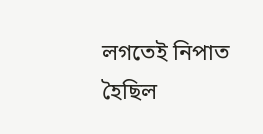লগতেই নিপাত হৈছিল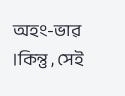অহং-ভাৱ ।কিন্তু , সেই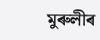মুৰুলীৰ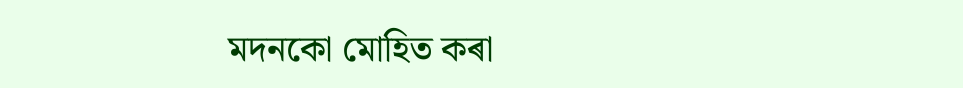মদনকো মোহিত কৰা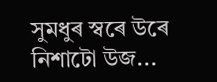সুমধুৰ স্বৰে উৰে নিশাটো উজ...